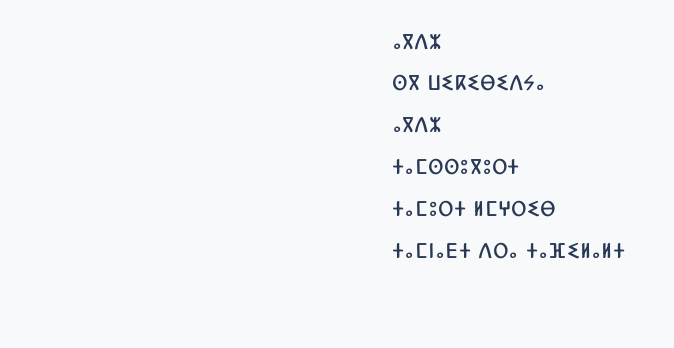ⴰⴳⴷⵣ
ⵙⴳ ⵡⵉⴽⵉⴱⵉⴷⵢⴰ
ⴰⴳⴷⵣ
ⵜⴰⵎⵙⵙⵓⴳⵓⵔⵜ
ⵜⴰⵎⵓⵔⵜ ⵍⵎⵖⵔⵉⴱ
ⵜⴰⵎⵏⴰⴹⵜ ⴷⵔⴰ ⵜⴰⴼⵉⵍⴰⵍⵜ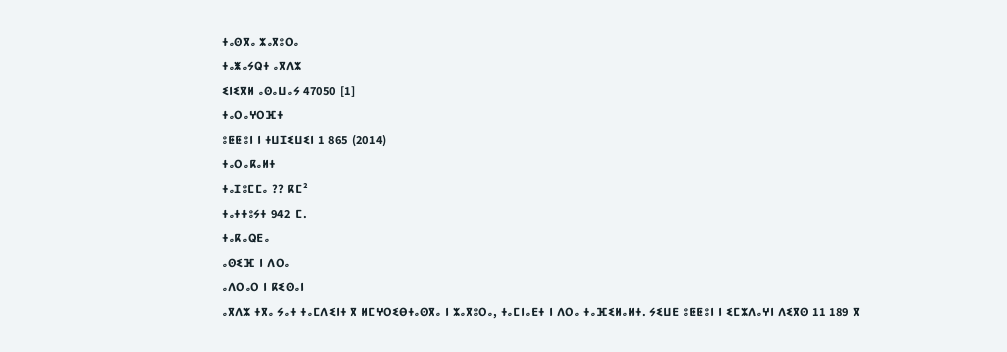ⵜⴰⵙⴳⴰ ⵣⴰⴳⵓⵔⴰ
ⵜⴰⵥⴰⵢⵕⵜ ⴰⴳⴷⵣ
ⵉⵏⵉⴳⵍ ⴰⵙⴰⵡⴰⵢ 47050 [1]
ⵜⴰⵔⴰⵖⵔⴼⵜ
ⵓⵟⵟⵓⵏ ⵏ ⵜⵡⵊⵉⵡⵉⵏ 1 865 (2014)
ⵜⴰⵔⴰⴽⴰⵍⵜ
ⵜⴰⵊⵓⵎⵎⴰ ?? ⴽⵎ²
ⵜⴰⵜⵜⵓⵢⵜ 942 ⵎ.
ⵜⴰⴽⴰⵕⴹⴰ
ⴰⵙⵉⴼ ⵏ ⴷⵔⴰ
ⴰⴷⵔⴰⵔ ⵏ ⴽⵉⵙⴰⵏ
ⴰⴳⴷⵣ ⵜⴳⴰ ⵢⴰⵜ ⵜⴰⵎⴷⵉⵏⵜ ⴳ ⵍⵎⵖⵔⵉⴱⵜⴰⵙⴳⴰ ⵏ ⵣⴰⴳⵓⵔⴰ, ⵜⴰⵎⵏⴰⴹⵜ ⵏ ⴷⵔⴰ ⵜⴰⴼⵉⵍⴰⵍⵜ. ⵢⵉⵡⴹ ⵓⵟⵟⵓⵏ ⵏ ⵉⵎⵣⴷⴰⵖⵏ ⴷⵉⴳⵙ 11 189 ⴳ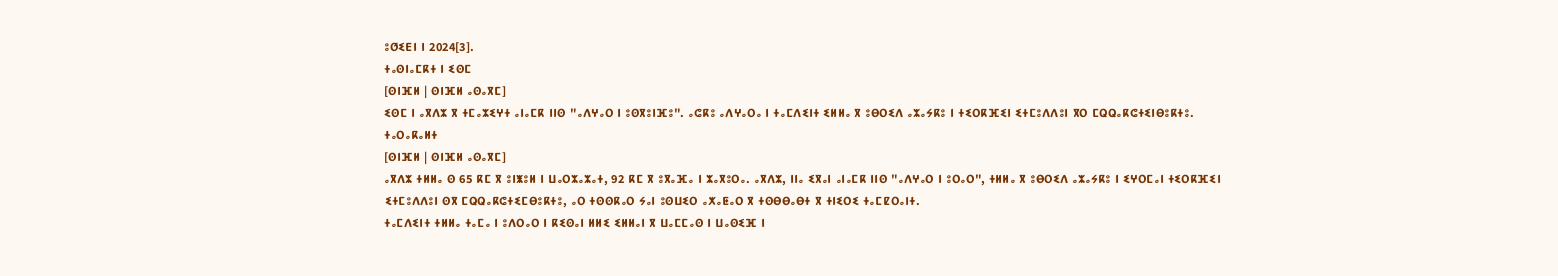ⵓⵚⵉⴹⵏ ⵏ 2024[3].
ⵜⴰⵙⵏⴰⵎⴽⵜ ⵏ ⵉⵙⵎ
[ⵙⵏⴼⵍ | ⵙⵏⴼⵍ ⴰⵙⴰⴳⵎ]
ⵉⵙⵎ ⵏ ⴰⴳⴷⵣ ⴳ ⵜⵎⴰⵣⵉⵖⵜ ⴰⵏⴰⵎⴽ ⵏⵏⵙ "ⴰⴷⵖⴰⵔ ⵏ ⵓⵙⴳⵓⵏⴼⵓ". ⴰⵛⴽⵓ ⴰⴷⵖⴰⵔⴰ ⵏ ⵜⴰⵎⴷⵉⵏⵜ ⵉⵍⵍⴰ ⴳ ⵓⴱⵔⵉⴷ ⴰⵣⴰⵢⴽⵓ ⵏ ⵜⵉⵔⴽⴼⵉⵏ ⵉⵜⵎⵓⴷⴷⵓⵏ ⴳⵔ ⵎⵕⵕⴰⴽⵛⵜⵉⵏⴱⵓⴽⵜⵓ.
ⵜⴰⵔⴰⴽⴰⵍⵜ
[ⵙⵏⴼⵍ | ⵙⵏⴼⵍ ⴰⵙⴰⴳⵎ]
ⴰⴳⴷⵣ ⵜⵍⵍⴰ ⵙ 65 ⴽⵎ ⴳ ⵓⵏⵥⵓⵍ ⵏ ⵡⴰⵔⵣⴰⵣⴰⵜ, 92 ⴽⵎ ⴳ ⵓⴳⴰⴼⴰ ⵏ ⵣⴰⴳⵓⵔⴰ. ⴰⴳⴷⵣ, ⵏⵏⴰ ⵉⴳⴰⵏ ⴰⵏⴰⵎⴽ ⵏⵏⵙ "ⴰⴷⵖⴰⵔ ⵏ ⵓⵔⴰⵔ", ⵜⵍⵍⴰ ⴳ ⵓⴱⵔⵉⴷ ⴰⵣⴰⵢⴽⵓ ⵏ ⵉⵖⵔⵎⴰⵏ ⵜⵉⵔⴽⴼⵉⵏ ⵉⵜⵎⵓⴷⴷⵓⵏ ⵙⴳ ⵎⵕⵕⴰⴽⵛⵜⵉⵎⴱⵓⴽⵜⵓ, ⴰⵔ ⵜⵙⵙⴽⴰⵔ ⵢⴰⵏ ⵓⵙⵡⵉⵔ ⴰⵅⴰⵟⴰⵔ ⴳ ⵜⵙⴱⴱⴰⴱⵜ ⴳ ⵜⵏⵉⵔⵉ ⵜⴰⵎⵇⵔⴰⵏⵜ.
ⵜⴰⵎⴷⵉⵏⵜ ⵜⵍⵍⴰ ⵜⴰⵎⴰ ⵏ ⵓⴷⵔⴰⵔ ⵏ ⴽⵉⵙⴰⵏ ⵍⵍⵉ ⵉⵍⵍⴰⵏ ⴳ ⵡⴰⵎⵎⴰⵙ ⵏ ⵡⴰⵙⵉⴼ ⵏ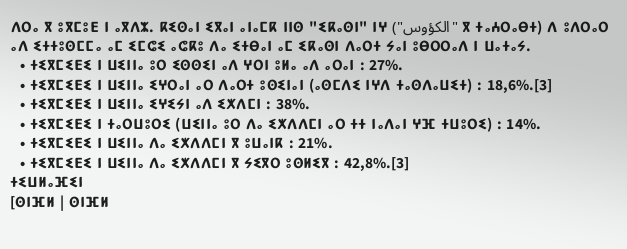ⴷⵔⴰ ⴳ ⵓⴳⵎⵓⴹ ⵏ ⴰⴳⴷⵣ. ⴽⵉⵙⴰⵏ ⵉⴳⴰⵏ ⴰⵏⴰⵎⴽ ⵏⵏⵙ "ⵉⴽⴰⵙⵏ" ⵏⵖ ("الكؤوس" ⴳ ⵜⴰⵄⵔⴰⴱⵜ) ⴷ ⵓⴷⵔⴰⵔ ⴰⴷ ⵉⵜⵜⵓⵙⵎⵎⴰ ⴰⵎ ⵉⵎⵛⵉ ⴰⵛⴽⵓ ⴷⴰ ⵉⵜⴱⴰⵏ ⴰⵎ ⵉⴽⴰⵙⵏ ⴷⴰⵔⵜ ⵢⴰⵏ ⵓⴱⵔⵔⴰⴷ ⵏ ⵡⴰⵜⴰⵢ.
  • ⵜⵉⴳⵎⵉⴹⵉ ⵏ ⵡⵉⵏⵏⴰ ⵓⵔ ⵉⵙⵙⵉⵏ ⴰⴷ ⵖⵔⵏ ⵓⵍⴰ ⴰⴷ ⴰⵔⴰⵏ : 27%.
  • ⵜⵉⴳⵎⵉⴹⵉ ⵏ ⵡⵉⵏⵏⴰ ⵉⵖⵔⴰⵏ ⴰⵔ ⴷⴰⵔⵜ ⵓⵙⵉⵏⴰⵏ (ⴰⵙⵎⴷⵉ ⵏⵖⴷ ⵜⴰⵙⴷⴰⵡⵉⵜ) : 18,6%.[3]
  • ⵜⵉⴳⵎⵉⴹⵉ ⵏ ⵡⵉⵏⵏⴰ ⵉⵖⵉⵢⵏ ⴰⴷ ⵉⵅⴷⵎⵏ : 38%.
  • ⵜⵉⴳⵎⵉⴹⵉ ⵏ ⵜⴰⵔⵡⵓⵔⵉ (ⵡⵉⵏⵏⴰ ⵓⵔ ⴷⴰ ⵉⵅⴷⴷⵎⵏ ⴰⵔ ⵜⵜ ⵏⴰⴷⴰⵏ ⵖⴼ ⵜⵡⵓⵔⵉ) : 14%.
  • ⵜⵉⴳⵎⵉⴹⵉ ⵏ ⵡⵉⵏⵏⴰ ⴷⴰ ⵉⵅⴷⴷⵎⵏ ⴳ ⵓⵡⴰⵏⴽ : 21%.
  • ⵜⵉⴳⵎⵉⴹⵉ ⵏ ⵡⵉⵏⵏⴰ ⴷⴰ ⵉⵅⴷⴷⵎⵏ ⴳ ⵢⵉⴳⵔ ⵓⵙⵍⵉⴳ : 42,8%.[3]
ⵜⵉⵡⵍⴰⴼⵉⵏ
[ⵙⵏⴼⵍ | ⵙⵏⴼⵍ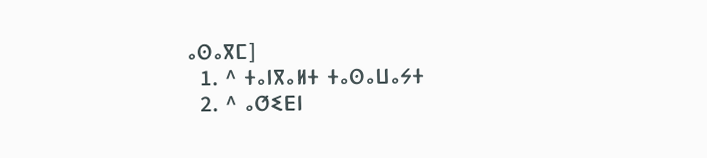ⴰⵙⴰⴳⵎ]
  1. ^ ⵜⴰⵏⴳⴰⵍⵜ ⵜⴰⵙⴰⵡⴰⵢⵜ
  2. ^ ⴰⵚⵉⴹⵏ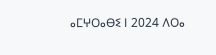ⴰⵎⵖⵔⴰⴱⵉ ⵏ 2024 ⴷⵔⴰ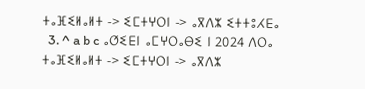ⵜⴰⴼⵉⵍⴰⵍⵜ -> ⵉⵎⵜⵖⵔⵏ -> ⴰⴳⴷⵣ ⵉⵜⵜⵓⵃⴹⴰ
  3. ^ a b c ⴰⵚⵉⴹⵏ ⴰⵎⵖⵔⴰⴱⵉ ⵏ 2024 ⴷⵔⴰ ⵜⴰⴼⵉⵍⴰⵍⵜ -> ⵉⵎⵜⵖⵔⵏ -> ⴰⴳⴷⵣ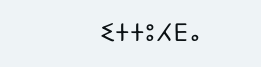ⵉⵜⵜⵓⵃⴹⴰ